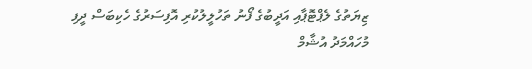ޒިޔަތުގެ ލެޕްޓޮޕާއި އަދީބުގެ ފޯނު ތަހުލީލުކުރި އޮފިސަރުގެ ހެކިބަސް ދީފި
މުހައްމަދު އުޝާމް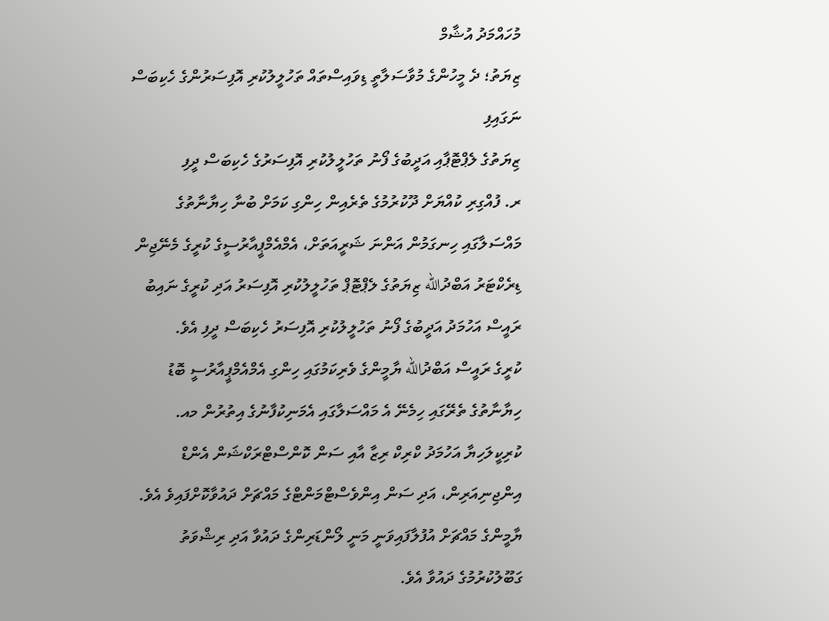މުހައްމަދު އުޝާމް
ޒިޔަތު؛ ދެ މީހުންގެ މުވާސަލާތީ ޑިވައިސްތައް ތަހުލީލުކުރި އޮފިސަރުންގެ ހެކިބަސް ނަގައިފި
ޒިޔަތުގެ ލެޕްޓޮޕާއި އަދީބުގެ ފޯނު ތަހުލީލުކުރި އޮފިސަރުގެ ހެކިބަސް ދީފި
ރ. ފުއްގިރި ކުއްޔަށް ދޫކުރުމުގެ ތެރެއިން ހިންގި ކަމަށް ބުނާ ހިޔާނާތުގެ މައްސަލާގައި ހިނގަމުން އަންނަ ޝަރީއަތަށް، އެމްއެމްޕީއާރުސީގެ ކުރީގެ މެނޭޖިން ޑިރެކްޓަރު އަބްދުالله ޒިޔަތުގެ ލެޕްޓޮޕް ތަހުލީލުކުރި އޮފިސަރު އަދި ކުރީގެ ނައިބު ރައީސް އަހުމަދު އަދީބުގެ ފޯނު ތަހުލީލުކުރި އޮފިސަރު ހެކިބަސް ދީފި އެވެ.
ކުރީގެ ރައީސް އަބްދުالله ޔާމީންގެ ވެރިކަމުގައި ހިންގި އެމްއެމްޕީއާރުސީ ބޮޑު ހިޔާނާތުގެ ތެރޭގައި ހިމެނޭ އެ މައްސަލާގައި އެމަނިކުފާނުގެ އިތުރުން މއ. ކުރިކީލަހިޔާ އަހުމަދު ކްރިކް ރިޒާ އާއި ސަން ކޮންސްޓްރަކްޝަން އެންޑް އިންޖިނިއަރިން، އަދި ސަން އިންވެސްޓްމަންޓްގެ މައްޗަށް ދައުވާކޮށްފައިވެ އެވެ.
ޔާމީންގެ މައްޗަށް އުފުލާފައިވަނީ މަނީ ލޯންޑަރިންގެ ދައުވާ އަދި ރިޝްވަތު ގަބޫލުކުރުމުގެ ދައުވާ އެވެ.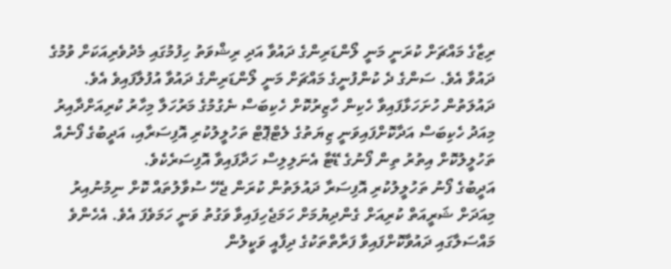ރިޒާގެ މައްޗަށް ކުރަނީ މަނީ ލޯންޑަރިންގެ ދައުވާ އަދި ރިޝްވަތު ހިފުމުގައި މެދުވެރިއަކަށް ވުމުގެ ދައުވާ އެވެ. ސަންގެ ދެ ކުންފުނީގެ މައްޗަށް މަނީ ލޯންޑަރިންގެ ދައުވާ އުފުލާފައިވެ އެވެ.
ދައުލަތުން ހުށަހަޅާފައިވާ ހެކިން ހާޒިރުކޮށް ހެކިބަސް ނެގުމުގެ މަރުހަލާ މިހާރު ކުރިއަށްދާއިރު މިއަދު ހެކިބަސް އަދާކޮށްފައިވަނީ ޒިޔަތުގެ ލެޓްޕޮޓް ތަހުލީލުކުރި އޮފިސަރާއި، އަދީބުގެ ފޯނެއް ތަހުލީލުކޮށް އިތުރު ތިން ފޯނުގެ ޑޭޓާ އެނަލިލިސް ހަދާފައިވާ އޮފިސަރެކެވެ.
އަދީބުގެ ފޯނު ތަހުލީލުކުރި އޮފިސަރާ ދައުލަތުން ކުރަން ޖެހޭ ސުވާލުތައް ކޮށް ނިމުނުއިރު މިއަދަށް ޝަރީއަތް ކުރިއަށް ގެންދިޔުމަށް ހަމަޖެހިފައިވާ ވަގުތު ވަނީ ހަމަވެފަ އެވެ. އެހެންވެ މައްސަލާގައި ދައުވާކޮށްފައިވާ ފަރާތްތަކުގެ ދިފާއީ ވަކީލުން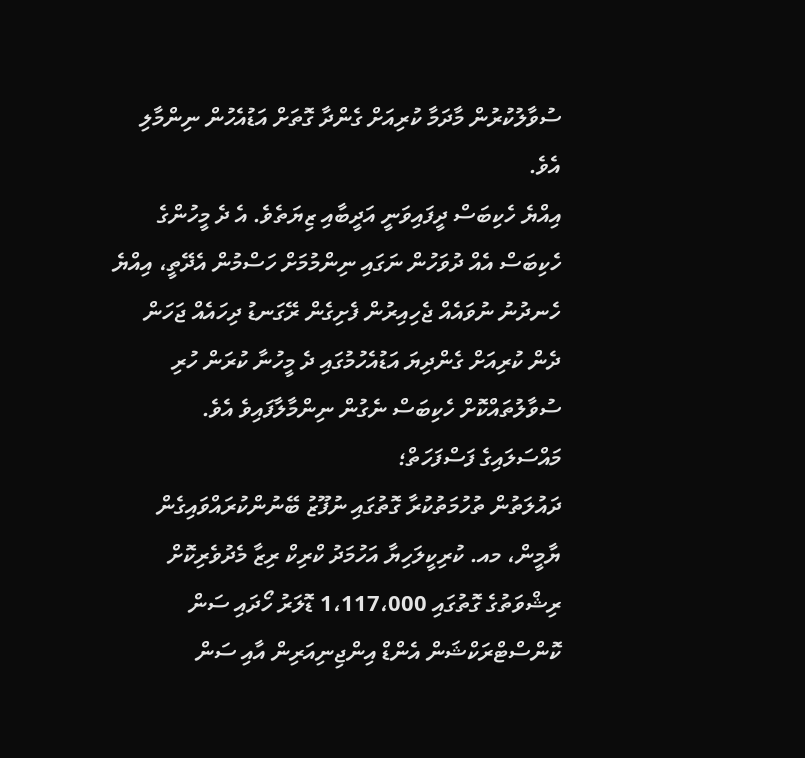ސުވާލުކުރުން މާދަމާ ކުރިއަށް ގެންދާ ގޮތަށް އަޑުއެހުން ނިންމާލި އެވެ.
އިއްޔެ ހެކިބަސް ދީފައިވަނީ އަދީބާއި ޒިޔަތެވެ. އެ ދެ މީހުންގެ ހެކިބަސް އެއް ދުވަހުން ނަގައި ނިންމުމަށް ހަސްމުން އެދޭތީ، އިއްޔެ ހެނދުނު ނުވައެއް ޖެހިއިރުން ފެށިގެން ރޭގަނޑު ދިހައެއް ޖަހަން ދެން ކުރިއަށް ގެންދިޔަ އަޑުއެހުމުގައި ދެ މީހުނާ ކުރަން ހުރި ސުވާލުތައްކޮށް ހެކިބަސް ނެގުން ނިންމާލާފައިވެ އެވެ.
މައްސަލައިގެ ފަސްފަހަތް؛
ދައުލަތުން ތުހުމަތުކުރާ ގޮތުގައި ނުފޫޒު ބޭނުންކުރައްވައިގެން ޔާމީން، މއ. ކުރިކީލަހިޔާ އަހުމަދު ކްރިކް ރިޒާ މެދުވެރިކޮށް ރިޝްވަތުގެ ގޮތުގައި 1،117،000 ޑޮލަރު ހޯދައި ސަން ކޮންސްޓްރަކްޝަން އެންޑް އިންޖިނިއަރިން އާއި ސަން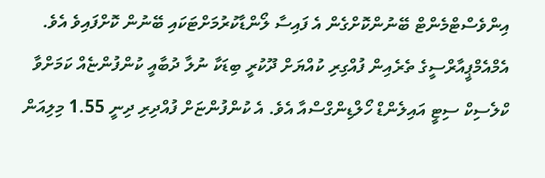އިންވެސްޓްމެންޓް ބޭނުންކޮށްގެން އެ ފައިސާ ލޯންޑާކުރުމަށްޓަކައި ބޭނުން ކޮށްފައިވެ އެވެ.
އެމްއެމްޕީއާރްސީގެ ތެރެއިން ފުއްގިރި ކުއްޔަށް ދޫކުރީ ބިޑަކާ ނުލާ ދުބާއީ ކުންފުންޏެއް ކަމަށްވާ ކްލެސިކް ސިޓީ އައިލެންޑް ހޯލްޑިންގްސްއާ އެވެ. އެ ކުންފުންޏަށް ފުއްދިރި ދިނީ 1.55 މިލިއަން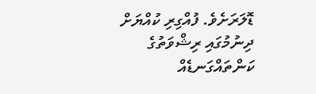ޑޮލަރަށެވެ. ފުއްގިރި ކުއްޔަށް ދިނުމުގައި ރިޝްވަތުގެ ކަންތައްގަނޑެއް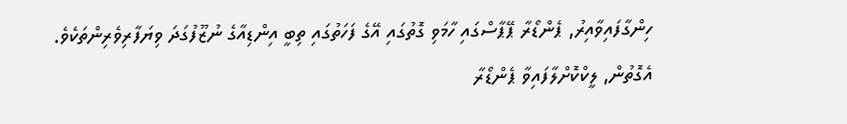ހިންގާފައިވާއިރު, ޕެންޑޯރާ ޕޭޕާސްގައި ހާމަވި ގޮތުގައި އޭގެ ފަހަތުގައި ތިބީ އިންޑިއާގެ ނުޒޫފުގަދަ ވިޔަފާރިވެރިންތަކެވެ.
އެގޮތުން, ލީކްކޮށްލާފައިވާ ޕެންޑޯރާ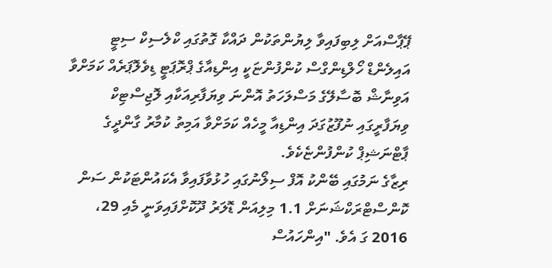ޕޭޕާސްއަށް ލިބިފައިވާ ލިޔުންތަކުން ދައްކާ ގޮތުގައި ކްލެސިކް ސިޓީ އައިލެންޑް ހޯލްޑިންގްސް ކުންފުންޏަކީ އިންޑިއާގެ ޕްރޮޕަޓީ ޑިވެލޮޕަރެއް ކަމަށްވާ އަވިނާޝް ބޮސާލޭގެ މަސްލަހަތު އޮންނަ ވިޔަފާރިއަކާއި ލޮޖިސްޓިކް ވިޔަފާރީގައި ނުފޫޒުގަދަ އިންޑިއާ މީހެއް ކަމަށްވާ އަމިތު ކުމާރު ގާންދީގެ ޕާޓްނަޝިޕް ކުންފުންޏެކެވެ.
ރިޒާގެ ނަމުގައި ބޭންކު އޮފް ސިލޯނުގައި ހުޅުވާފައިވާ އެކައުންޓަކުން ސަން ކޮންސްޓްރަކްޝަނަށް 1.1 މިލިއަން ޑޮލަރު ދޫކޮށްފައިވަނީ މެއި 29، 2016 ގަ އެވެ. "އިންހައުސް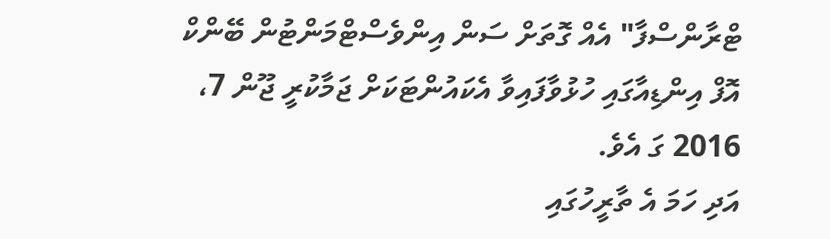ޓްރާންސްފާ" އެއް ގޮތަށް ސަން އިންވެސްޓްމަންޓުން ބޭންކް އޮފް އިންޑިއާގައި ހުޅުވާފައިވާ އެކައުންޓަކަށް ޖަމާކުރީ ޖޫން 7، 2016 ގަ އެވެ.
އަދި ހަމަ އެ ތާރީހުގައި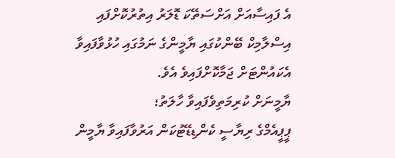އެ ފައިސާއަށް އަށްސަތޭކަ ޑޮލަރު އިތުރުކޮށްފައި އިސްލާމިކް ބޭންކުގައި ޔާމީންގެ ނަމުގައި ހުޅުވާފައިވާ އެކައުންޓަށް ޖަމާކޮށްފައިވެ އެވެ.
ޔާމީނަށް ކުރިމަތިވެފައިވާ ހާލަތު؛
ޕީޕީއެމްގެ ރިޔާސީ ކެންޑިޑޭޓުކަން އަރުވާފައިވާ ޔާމީން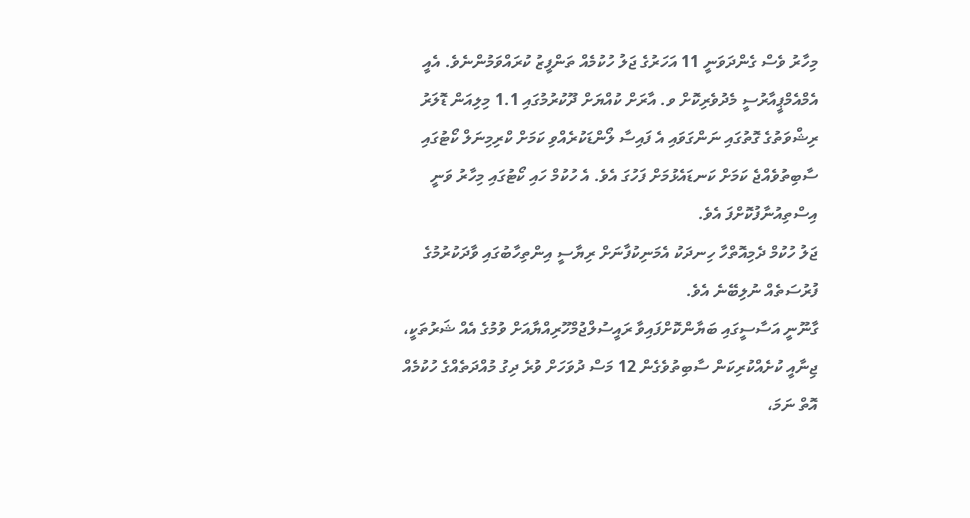މިހާރު ވެސް ގެންދަވަނީ 11 އަހަރުގެ ޖަލު ހުކުމެއް ތަންފީޒު ކުރައްވަމުންނެވެ. އެއީ އެމްއެމްޕީއާރުސީ މެދުވެރިކޮށް ވ. އާރަށް ކުއްޔަށް ދޫކުރުމުގައި 1.1 މިލިއަން ޑޮލަރު ރިޝްވަތުގެ ގޮތުގައި ނަންގަވައި އެ ފައިސާ ލޯންޑަކުރެއްވި ކަމަށް ކްރިމިނަލް ކޯޓުގައި ސާބިތުވެއްޖެ ކަމަށް ކަނޑައެޅުމަށް ފަހުގަ އެވެ. އެ ހުކުމް ހައި ކޯޓުގައި މިހާރު ވަނީ އިސްތިއުނާފުކޮށްފަ އެވެ.
ޖަލު ހުކުމް ދެމިއޮތްހާ ހިނދަކު އެމަނިކުފާނަށް ރިޔާސީ އިންތިހާބުގައި ވާދަކުރުމުގެ ފުރުސަތެއް ނުލިބޭނެ އެވެ.
ގާނޫނީ އަސާސީގައި ބަޔާންކޮށްފައިވާ ރައީސުލްޖުމްހޫރިއްޔާއަށް ވުމުގެ އެއް ޝަރުތަކީ، ޖިނާއީ ކުށެއްކުރިކަން ސާބިތުވެގެން 12 މަސް ދުވަހަށް ވުރެ ދިގު މުއްދަތެއްގެ ހުކުމެއް އޮތް ނަމަ،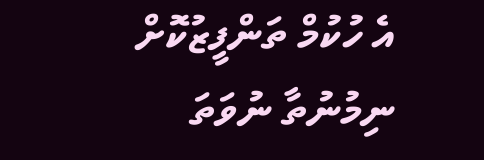އެ ހުކުމް ތަންފީޒުކޮށް ނިމުނުތާ ނުވަތަ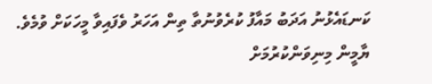ކަނޑައެޅުނު އަދަބު މައާފު ކުރެވުނުތާ ތިން އަހަރު ވެފައިވާ މީހަކަށް ވުމެވެ.
ޔާމީން މިނިވަންކުރުމަށް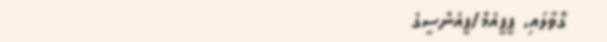ގޮވާލައި، ޕީޕީއެމް/ޕީއެންސީގެ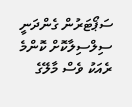ސަޕޯޓަރުން ގެންދަނީ ސިލްސިލާކޮށް ކޮންމެ ރެއަކު ވެސް މާލޭގެ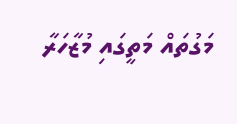މަގުތައް މަތީގައި މުޒާހަރާ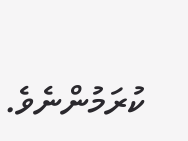ކުރަމުންނެވެ.